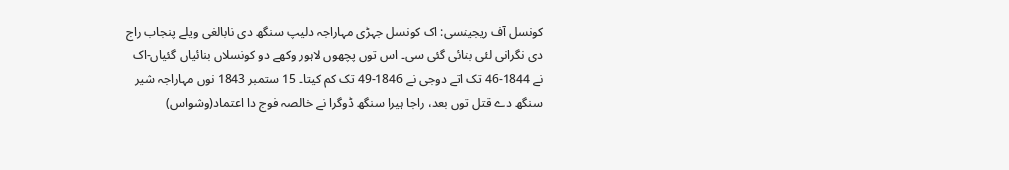کونسل آف ریجینسی: اک کونسل جہڑی مہاراجہ دلیپ سنگھ دی نابالغی ویلے پنجاب راج دی نگرانی لئی بنائی گئی سی۔ اس توں پچھوں لاہور وکھے دو کونسلاں بنائیاں گئیاں-اک نے 1844-46 تک اتے دوجی نے 1846-49 تک کم کیتا۔ 15 ستمبر 1843 نوں مہاراجہ شیر سنگھ دے قتل توں بعد، راجا ہیرا سنگھ ڈوگرا نے خالصہ فوج دا اعتماد(وشواس)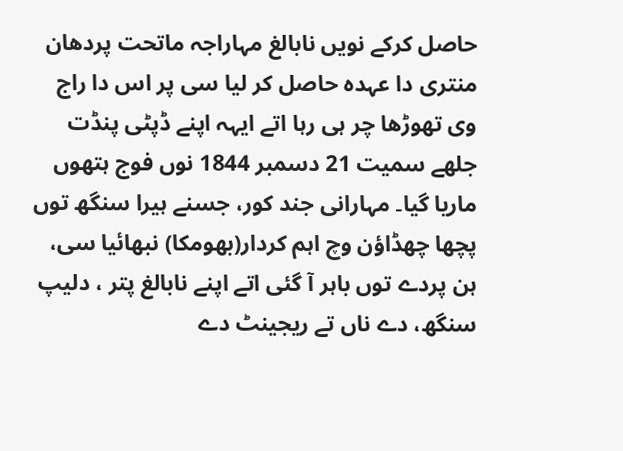حاصل کرکے نویں نابالغ مہاراجہ ماتحت پردھان منتری دا عہدہ حاصل کر لیا سی پر اس دا راج وی تھوڑھا چر ہی رہا اتے ایہہ اپنے ڈپٹی پنڈت جلھے سمیت 21 دسمبر 1844 نوں فوج ہتھوں ماریا گیا۔ مہارانی جند کور، جسنے ہیرا سنگھ توں پچھا چھڈاؤن وچ اہم کردار(بھومکا) نبھائیا سی، ہن پردے توں باہر آ گئی اتے اپنے نابالغ پتر ، دلیپ سنگھ، دے ناں تے ریجینٹ دے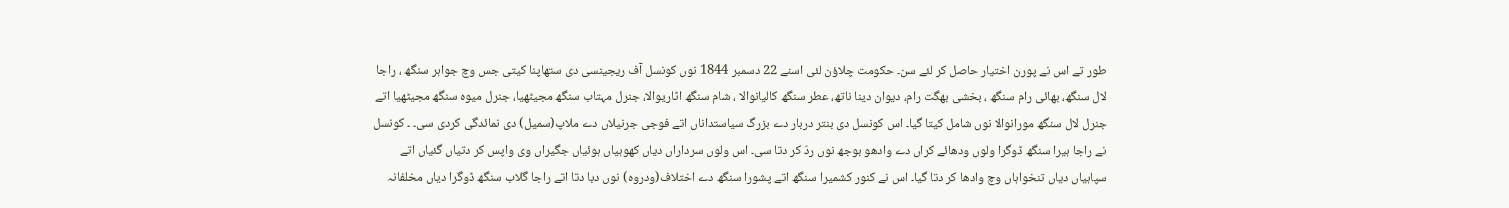طور تے اس نے پورن اختیار حاصل کر لئے سن۔ حکومت چلاؤن لئی اسنے 22 دسمبر 1844 نوں کونسل آف ریجینسی دی ستھاپنا کیتی جس وچ جواہر سنگھ ، راجا لال سنگھ، بھائی رام سنگھ ، بخشی بھگت رام، دیوان دینا ناتھ، عطر سنگھ کالیانوالا ، شام سنگھ اٹاریوالا، جنرل مہتاب سنگھ مجیٹھیا، جنرل میوہ سنگھ مجیٹھیا اتے جنرل لال سنگھ مورانوالا نوں شامل کیتا گیا۔ اس کونسل دی بنتر دربار دے بزرگ سیاستداناں اتے فوجی جرنیلاں دے ملاپ(سمیل) دی نمائدگی کردی سی۔ ۔ کونسل نے راجا ہیرا سنگھ ڈوگرا ولوں ودھائے کراں دے وادھو بوجھ نوں ردّ کر دتا سی۔ اس ولوں سرداراں دیاں کھوہیاں ہوئیاں جگیراں وی واپس کر دتیاں گئیاں اتے سپاہیاں دیاں تنخواہاں وچ وادھا کر دتا گیا۔ اس نے کنور کشمیرا سنگھ اتے پشورا سنگھ دے اختلاف(ودروہ) نوں دبا دتا اتے راجا گلاب سنگھ ڈوگرا دیاں مخلفانہ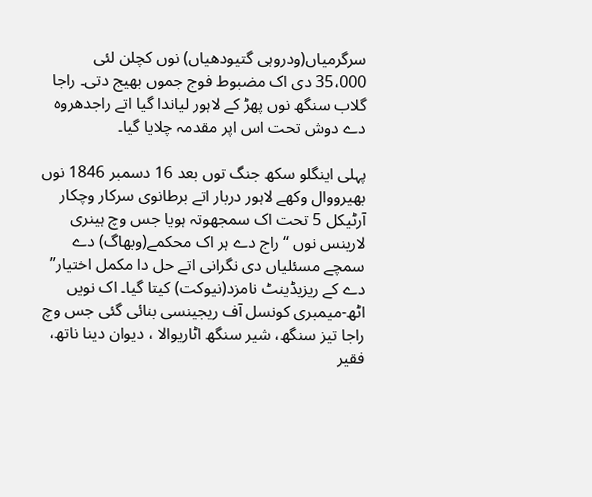سرگرمیاں(ودروہی گتیودھیاں) نوں کچلن لئی 35،000 دی اک مضبوط فوج جموں بھیج دتی۔ راجا گلاب سنگھ نوں پھڑ کے لاہور لیاندا گیا اتے راجدھروہ دے دوش تحت اس اپر مقدمہ چلایا گیا۔

پہلی اینگلو سکھ جنگ توں بعد 16 دسمبر 1846 نوں بھیرووال وکھے لاہور دربار اتے برطانوی سرکار وچکار آرٹیکل 5 تحت اک سمجھوتہ ہویا جس وچ ہینری لارینس نوں “راج دے ہر اک محکمے(وبھاگ) دے سمچے مسئلیاں دی نگرانی اتے حل دا مکمل اختیار” دے کے ریزیڈینٹ نامزد(نیوکت) کیتا گیا۔ اک نویں اٹھ-میمبری کونسل آف ریجینسی بنائی گئی جس وچ راجا تیز سنگھ، شیر سنگھ اٹاریوالا ، دیوان دینا ناتھ، فقیر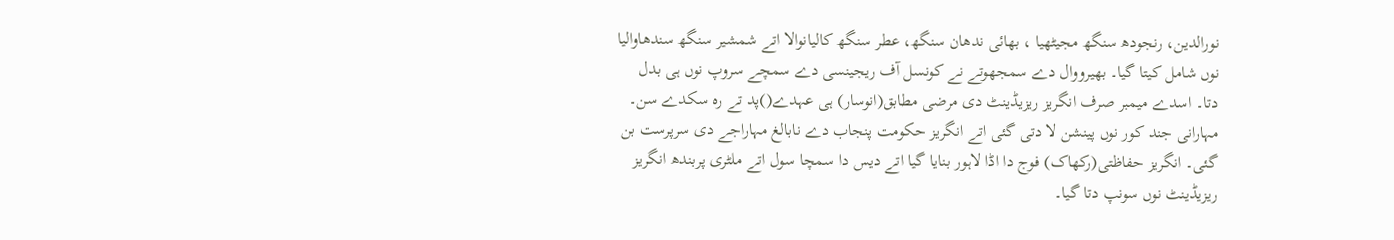نورالدین، رنجودھ سنگھ مجیٹھیا ، بھائی ندھان سنگھ، عطر سنگھ کالیانوالا اتے شمشیر سنگھ سندھاوالیا نوں شامل کیتا گیا۔ بھیرووال دے سمجھوتے نے کونسل آف ریجینسی دے سمچے سروپ نوں ہی بدل دتا۔ اسدے میمبر صرف انگریز ریزیڈینٹ دی مرضی مطابق(انوسار) ہی عہدے()پد تے رہ سکدے سن۔ مہارانی جند کور نوں پینشن لا دتی گئی اتے انگریز حکومت پنجاب دے نابالغ مہاراجے دی سرپرست بن گئی۔ انگریز حفاظتی(رکھاک) فوج دا اڈا لاہور بنایا گیا اتے دیس دا سمچا سول اتے ملٹری پربندھ انگریز ریزیڈینٹ نوں سونپ دتا گیا۔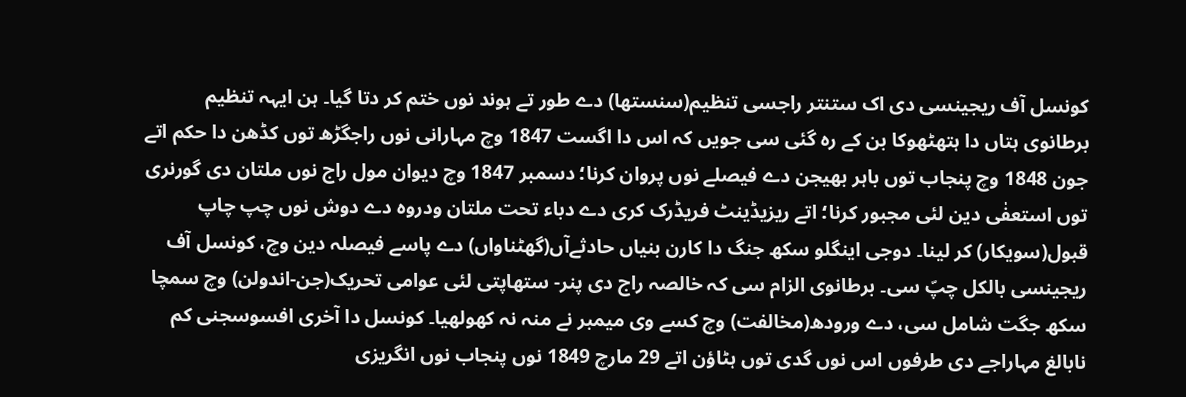کونسل آف ریجینسی دی اک ستنتر راجسی تنظیم(سنستھا) دے طور تے ہوند نوں ختم کر دتا گیا۔ ہن ایہہ تنظیم برطانوی ہتاں دا ہتھٹھوکا بن کے رہ گئی سی جویں کہ اس دا اگست 1847 وچ مہارانی نوں راجگڑھ توں کڈھن دا حکم اتے جون 1848 وچ پنجاب توں باہر بھیجن دے فیصلے نوں پروان کرنا؛ دسمبر 1847 وچ دیوان مول راج نوں ملتان دی گورنری توں استعفٰی دین لئی مجبور کرنا؛ اتے ریزیڈینٹ فریڈرک کری دے دباء تحت ملتان ودروہ دے دوش نوں چپ چاپ قبول(سویکار) کر لینا۔ دوجی اینگلو سکھ جنگ دا کارن بنیاں حادثےآں(گھٹناواں) دے پاسے فیصلہ دین وچ، کونسل آف ریجینسی بالکل چپّ سی۔ برطانوی الزام سی کہ خالصہ راج دی پنر- ستھاپتی لئی عوامی تحریک(جن-اندولن) وچ سمچا سکھ جگت شامل سی، دے ورودھ(مخالفت) وچ کسے وی میمبر نے منہ نہ کھولھیا۔ کونسل دا آخری افسوسجنی کم نابالغ مہاراجے دی طرفوں اس نوں گدی توں ہٹاؤن اتے 29 مارچ 1849 نوں پنجاب نوں انگریزی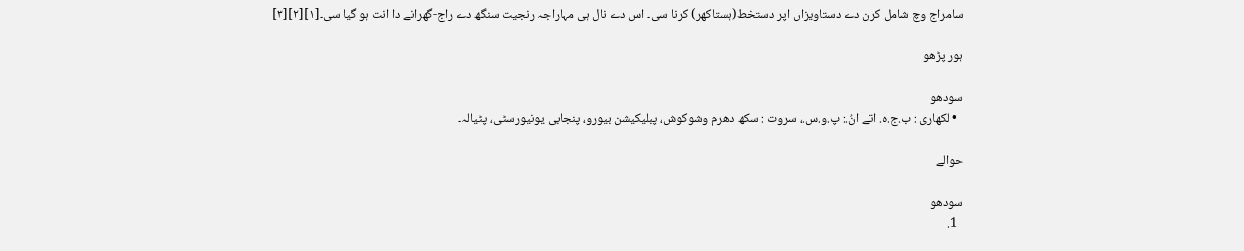سامراج وچ شامل کرن دے دستاویزاں اپر دستخط(ہستاکھر) کرنا سی۔ اس دے نال ہی مہاراجہ رنجیت سنگھ دے راج-گھرانے دا انت ہو گیا سی۔[۱][۲][۳]

ہور پڑھو

سودھو
  • لکھاری : ب.ج.ہ. اتے انُ.: پ.و.س.، سروت : سکھ دھرم وشوکوش، پبلیکیشن بیورو، پنجابی یونیورسٹی، پٹیالہ۔

حوالے

سودھو
  1.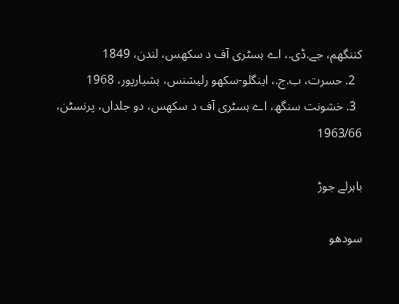کننگھم، جے.ڈی.، اے ہسٹری آف د سکھس، لندن، 1849
  2. حسرت، ب.ج.، اینگلو-سکھو رلیشنس، ہشیارپور، 1968
  3. خشونت سنگھ، اے ہسٹری آف د سکھس، دو جلداں، پرنسٹن، 1963/66

باہرلے جوڑ

سودھو